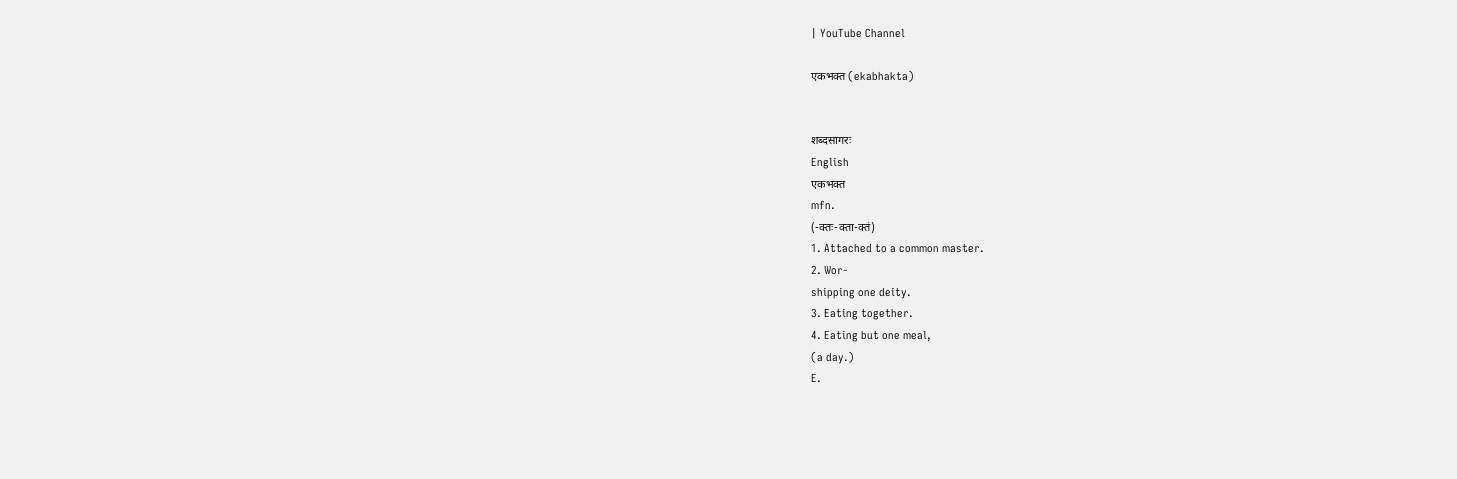| YouTube Channel

एकभक्त (ekabhakta)


शब्दसागरः
English
एकभक्त
mfn.
(-क्तः-क्ता-क्तं)
1. Attached to a common master.
2. Wor-
shipping one deity.
3. Eating together.
4. Eating but one meal,
(a day.)
E.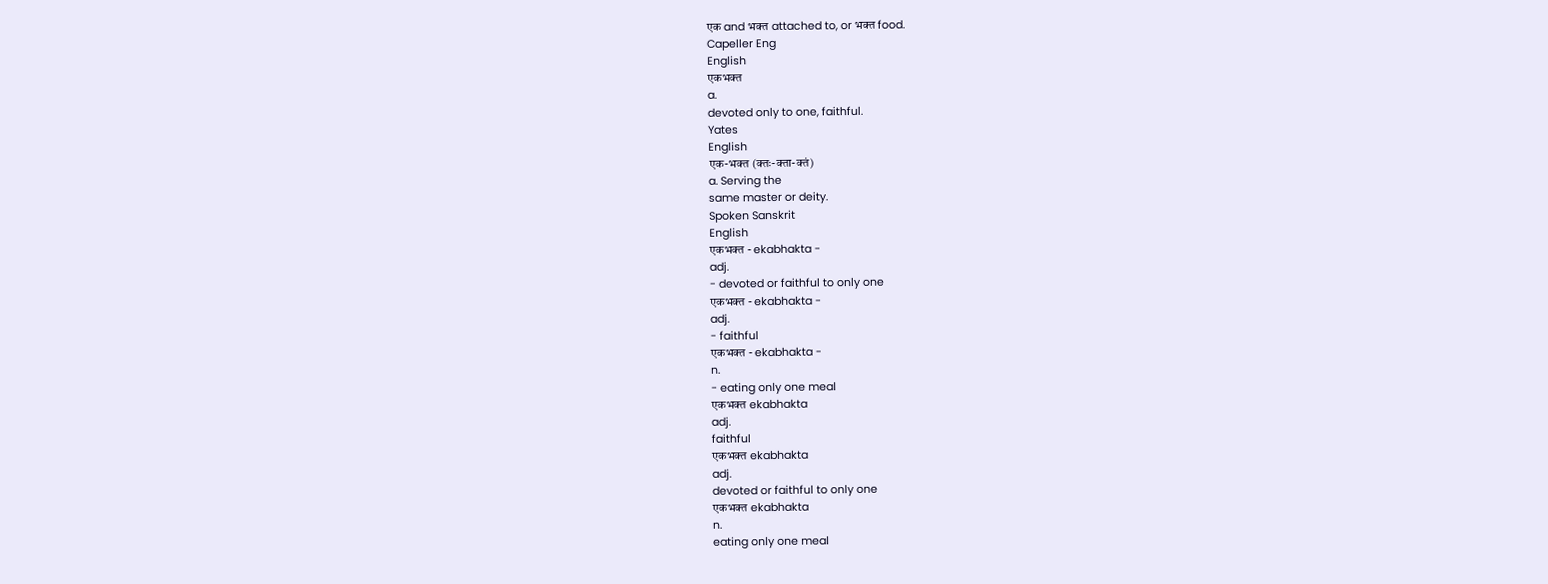एक and भक्त attached to, or भक्त food.
Capeller Eng
English
एकभक्त
a.
devoted only to one, faithful.
Yates
English
एक-भक्त (क्तः-क्ता-क्तं)
a. Serving the
same master or deity.
Spoken Sanskrit
English
एकभक्त - ekabhakta -
adj.
- devoted or faithful to only one
एकभक्त - ekabhakta -
adj.
- faithful
एकभक्त - ekabhakta -
n.
- eating only one meal
एकभक्त ekabhakta
adj.
faithful
एकभक्त ekabhakta
adj.
devoted or faithful to only one
एकभक्त ekabhakta
n.
eating only one meal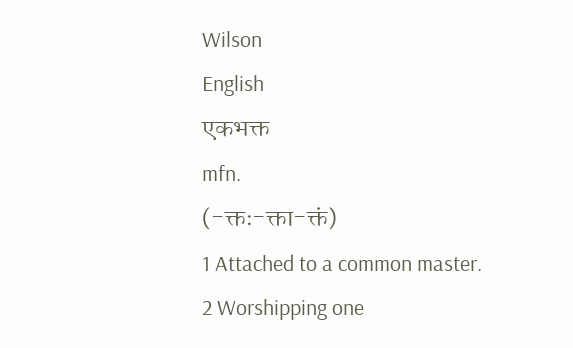Wilson
English
एकभक्त
mfn.
(-क्तः-क्ता-क्तं)
1 Attached to a common master.
2 Worshipping one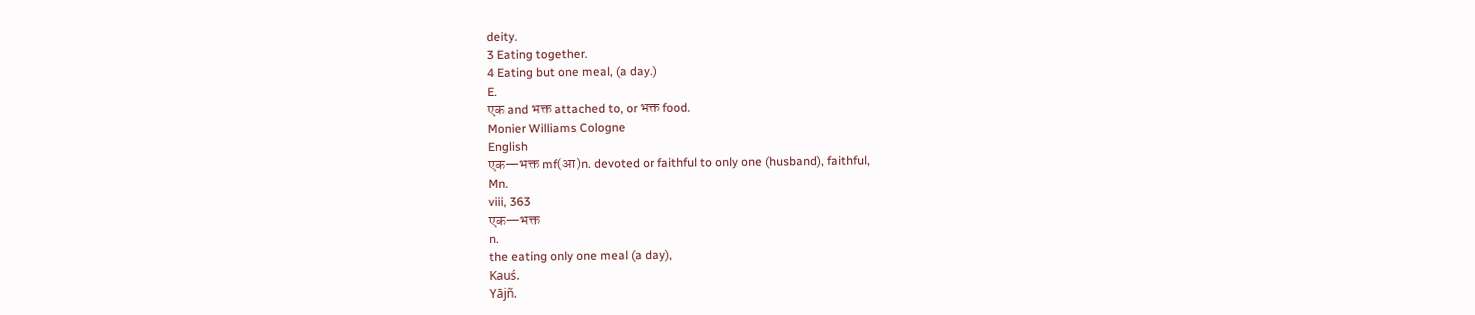deity.
3 Eating together.
4 Eating but one meal, (a day.)
E.
एक and भक्त attached to, or भक्त food.
Monier Williams Cologne
English
एक—भक्त mf(आ)n. devoted or faithful to only one (husband), faithful,
Mn.
viii, 363
एक—भक्त
n.
the eating only one meal (a day),
Kauś.
Yājñ.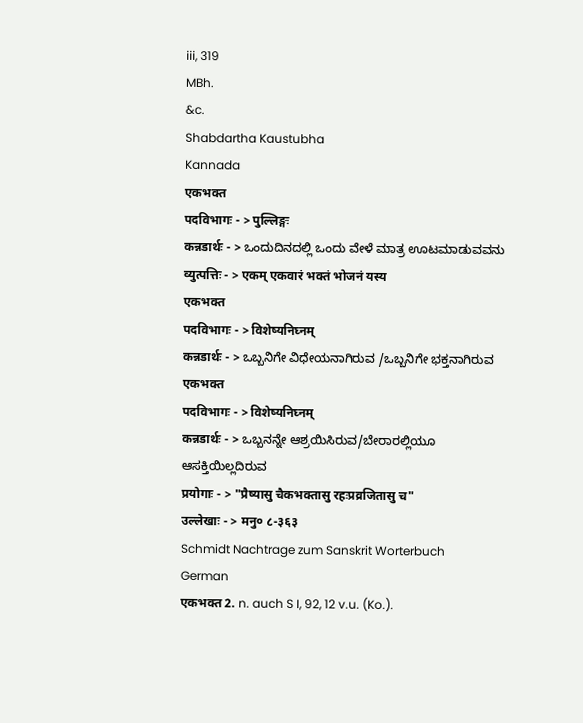iii, 319
MBh.
&c.
Shabdartha Kaustubha
Kannada
एकभक्त
पदविभागः - > पुल्लिङ्गः
कन्नडार्थः - > ಒಂದುದಿನದಲ್ಲಿ ಒಂದು ವೇಳೆ ಮಾತ್ರ ಊಟಮಾಡುವವನು
व्युत्पत्तिः - > एकम् एकवारं भक्तं भोजनं यस्य
एकभक्त
पदविभागः - > विशेष्यनिघ्नम्
कन्नडार्थः - > ಒಬ್ಬನಿಗೇ ವಿಧೇಯನಾಗಿರುವ /ಒಬ್ಬನಿಗೇ ಭಕ್ತನಾಗಿರುವ
एकभक्त
पदविभागः - > विशेष्यनिघ्नम्
कन्नडार्थः - > ಒಬ್ಬನನ್ನೇ ಆಶ್ರಯಿಸಿರುವ/ಬೇರಾರಲ್ಲಿಯೂ ಆಸಕ್ತಿಯಿಲ್ಲದಿರುವ
प्रयोगाः - > "प्रैष्यासु चैकभक्तासु रहःप्रव्रजितासु च"
उल्लेखाः - > मनु० ८-३६३
Schmidt Nachtrage zum Sanskrit Worterbuch
German
एकभक्त 2. n. auch S I, 92, 12 v.u. (Ko.).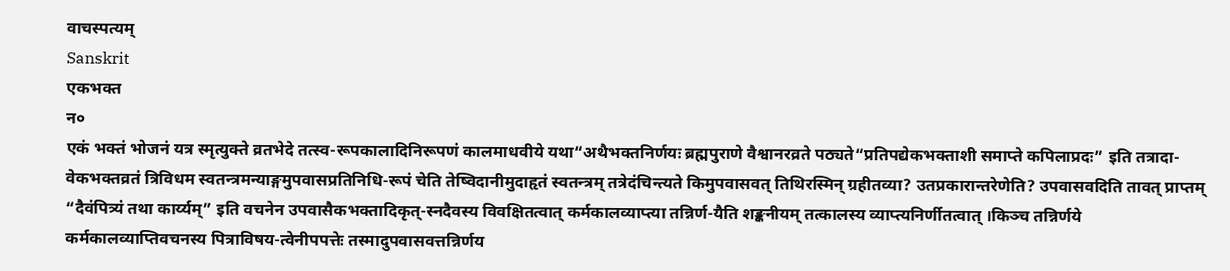वाचस्पत्यम्
Sanskrit
एकभक्त
न०
एकं भक्तं भोजनं यत्र स्मृत्युक्ते व्रतभेदे तत्स्व-रूपकालादिनिरूपणं कालमाधवीये यथा“अथैभक्तनिर्णयः ब्रह्मपुराणे वैश्वानरव्रते पठ्यते“प्रतिपद्येकभक्ताशी समाप्ते कपिलाप्रदः” इति तत्रादा-वेकभक्तव्रतं त्रिविधम स्वतन्त्रमन्याङ्गमुपवासप्रतिनिधि-रूपं चेति तेष्विदानीमुदाहृतं स्वतन्त्रम् तत्रेदंचिन्त्यते किमुपवासवत् तिथिरस्मिन् ग्रहीतव्या? उतप्रकारान्तरेणेति? उपवासवदिति तावत् प्राप्तम् “दैवंपित्र्यं तथा कार्य्यम्” इति वचनेन उपवासैकभक्तादिकृत्-स्नदैवस्य विवक्षितत्वात् कर्मकालव्याप्त्या तन्निर्ण-यैति शङ्कनीयम् तत्कालस्य व्याप्त्यनिर्णीतत्वात् ।किञ्च तन्निर्णये कर्मकालव्याप्तिवचनस्य पित्राविषय-त्वेनीपपत्तेः तस्मादुपवासवत्तन्निर्णय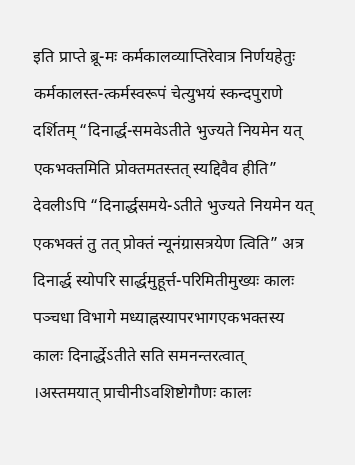इति प्राप्ते ब्रू-मः कर्मकालव्याप्तिरेवात्र निर्णयहेतुः कर्मकालस्त-त्कर्मस्वरूपं चेत्युभयं स्कन्दपुराणे दर्शितम् “दिनार्द्ध-समवेऽतीते भुज्यते नियमेन यत् एकभक्तमिति प्रोक्तमतस्तत् स्यद्दिवैव हीति” देवलीऽपि “दिनार्द्धसमये-ऽतीते भुज्यते नियमेन यत् एकभक्तं तु तत् प्रोक्तं न्यूनंग्रासत्रयेण त्विति” अत्र दिनार्द्ध स्योपरि सार्द्धमुहूर्त्त-परिमितीमुख्यः कालः पञ्चधा विभागे मध्याह्नस्यापरभागएकभक्तस्य कालः दिनार्द्धेऽतीते सति समनन्तरत्वात् ।अस्तमयात् प्राचीनीऽवशिष्टोगौणः कालः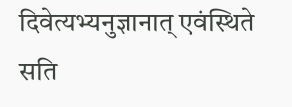दिवेत्यभ्यनुज्ञानात् एवंस्थिते सति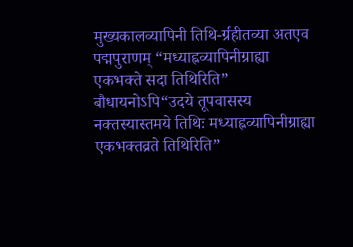मुख्यकालव्यापिनी तिथि-र्ग्रहीतव्या अतएव पद्मपुराणम् “मध्याह्नव्यापिनीग्राह्या एकभक्ते सदा तिथिरिति” बौधायनोऽपि“उदये तूपवासस्य नक्तस्यास्तमये तिथिः मध्याह्नव्यापिनीग्राह्या एकभक्तव्रते तिथिरिति”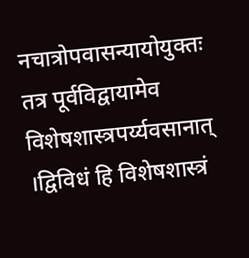नचात्रोपवासन्यायोयुक्तः तत्र पूर्वविद्वायामेव विशेषशास्त्रपर्य्यवसानात् ।द्विविधं हि विशेषशास्त्रं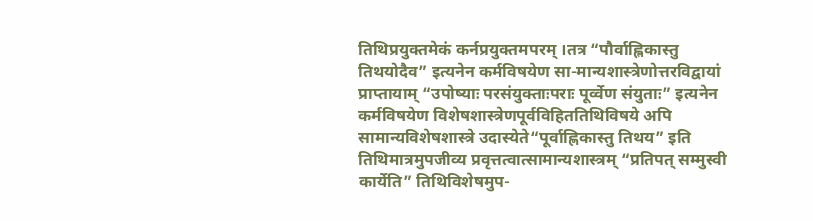तिथिप्रयुक्तमेकं कर्नप्रयुक्तमपरम् ।तत्र “पौर्वाह्लिकास्तु तिथयोदैव” इत्यनेन कर्मविषयेण सा-मान्यशास्त्रेणोत्तरविद्वायां प्राप्तायाम् “उपोष्याः परसंयुक्ताःपराः पूर्व्वेण संयुताः” इत्यनेन कर्मविषयेण विशेषशास्त्रेणपूर्वविहिततिथिविषये अपि सामान्यविशेषशास्त्रे उदास्येते“पूर्वाह्णिकास्तु तिथय” इति तिथिमात्रमुपजीव्य प्रवृत्तत्वात्सामान्यशास्त्रम् “प्रतिपत् सम्मुस्वी कार्येति” तिथिविशेषमुप-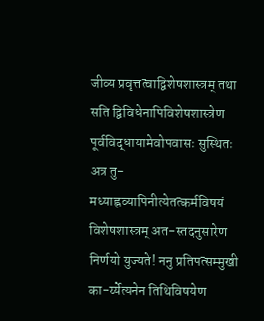जीव्य प्रवृत्तत्वाद्विशेषशास्त्रम् तथा सति द्विविधेनापिविशेषशास्त्रेण पूर्वविद्धायामेवोपवासः सुस्थितः अत्र तु-मध्याह्नव्यापिनीत्येतत्कर्मविषयं विशेषशास्त्रम् अत-स्तदनुसारेण निर्णयो युज्यते! ननु प्रतिपत्सम्मुखी का-र्य्येत्यनेन तिथिविषयेण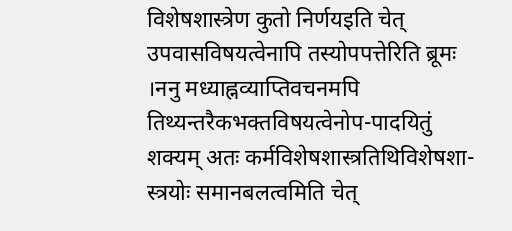विशेषशास्त्रेण कुतो निर्णयइति चेत् उपवासविषयत्वेनापि तस्योपपत्तेरिति ब्रूमः ।ननु मध्याह्नव्याप्तिवचनमपि तिथ्यन्तरैकभक्तविषयत्वेनोप-पादयितुं शक्यम् अतः कर्मविशेषशास्त्रतिथिविशेषशा-स्त्रयोः समानबलत्वमिति चेत्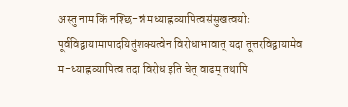अस्तु नाम किं नश्छि-न्नं मध्याह्नव्यापित्वसंसुखत्वयोः पूर्वविद्वायामापादयितुंशक्यत्वेन विरोधाभावात् यदा तूत्तरविद्वायामेव म-ध्याह्नव्यापित्व तदा विरोध इति चेत् वाढम् तथापि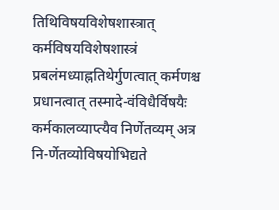तिथिविषयविशेषशास्त्रात् कर्मविषयविशेषशास्त्रं प्रबलंमध्याह्नतिथेर्गुणत्वात् कर्मणश्च प्रधानत्वात् तस्मादे-वंविधैर्विषयैः कर्मकालव्याप्त्यैव निर्णेतव्यम् अत्र नि-र्णेतव्योविषयोभिद्यते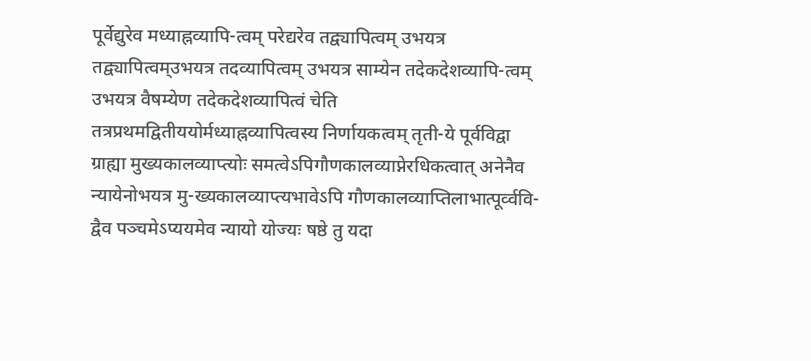पूर्वेद्युरेव मध्याह्नव्यापि-त्वम् परेद्यरेव तद्व्यापित्वम् उभयत्र तद्व्यापित्वम्उभयत्र तदव्यापित्वम् उभयत्र साम्येन तदेकदेशव्यापि-त्वम् उभयत्र वैषम्येण तदेकदेशव्यापित्वं चेति तत्रप्रथमद्वितीययोर्मध्याह्नव्यापित्वस्य निर्णायकत्वम् तृती-ये पूर्वविद्वा ग्राह्या मुख्यकालव्याप्त्योः समत्वेऽपिगौणकालव्याप्नेरधिकत्वात् अनेनैव न्यायेनोभयत्र मु-ख्यकालव्याप्त्यभावेऽपि गौणकालव्याप्तिलाभात्पूर्व्ववि-द्वैव पञ्चमेऽप्ययमेव न्यायो योज्यः षष्ठे तु यदा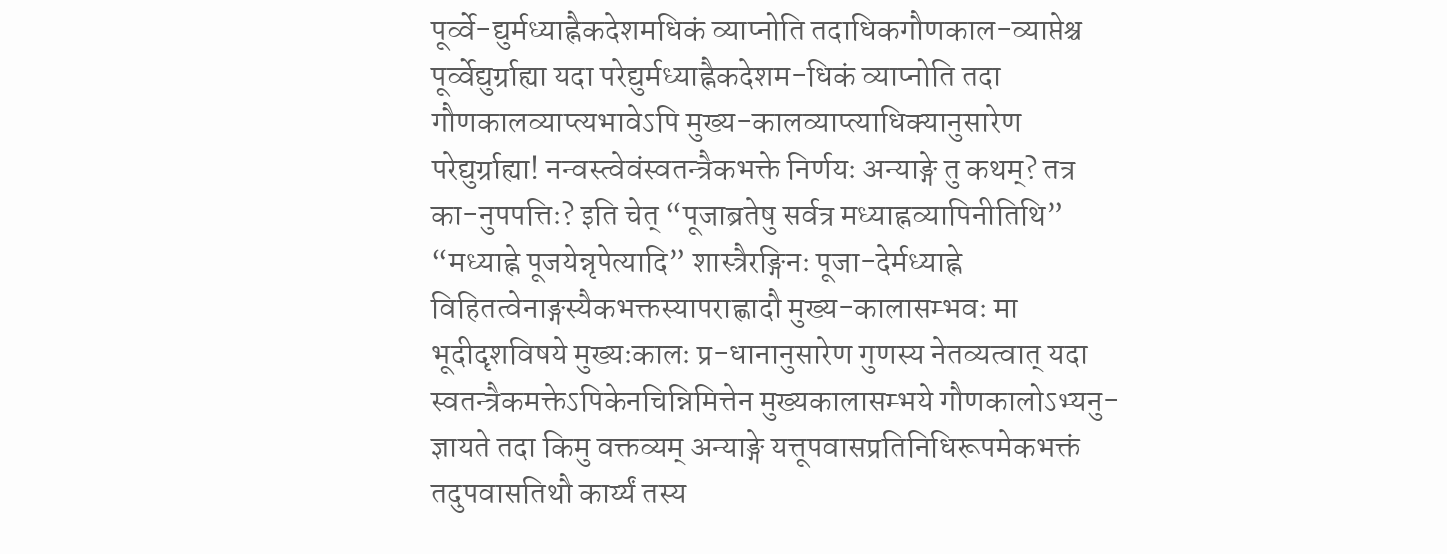पूर्व्वे-द्युर्मध्याह्नैकदेशमधिकं व्याप्नोति तदाधिकगौणकाल-व्याप्तेश्च पूर्व्वेद्युर्ग्राह्या यदा परेद्युर्मध्याह्नैकदेशम-धिकं व्याप्नोति तदा गौणकालव्याप्त्यभावेऽपि मुख्य-कालव्याप्त्याधिक्यानुसारेण परेद्युर्ग्राह्या! नन्वस्त्वेवंस्वतन्त्रैकभक्ते निर्णयः अन्याङ्गे तु कथम्? तत्र का-नुपपत्तिः? इति चेत् “पूजाब्रतेषु सर्वत्र मध्याह्नव्यापिनीतिथि” “मध्याह्ने पूजयेन्नृपेत्यादि” शास्त्रैरङ्गिनः पूजा-देर्मध्याह्ने विहितत्वेनाङ्गस्यैकभक्तस्यापराह्णादौ मुख्य-कालासम्भवः मा भूदीदृशविषये मुख्यःकालः प्र-धानानुसारेण गुणस्य नेतव्यत्वात् यदा स्वतन्त्रैकमक्तेऽपिकेनचिन्निमित्तेन मुख्यकालासम्भये गौणकालोऽभ्यनु-ज्ञायते तदा किमु वक्तव्यम् अन्याङ्गे यत्तूपवासप्रतिनिधिरूपमेकभक्तं तदुपवासतिथौ कार्य्यं तस्य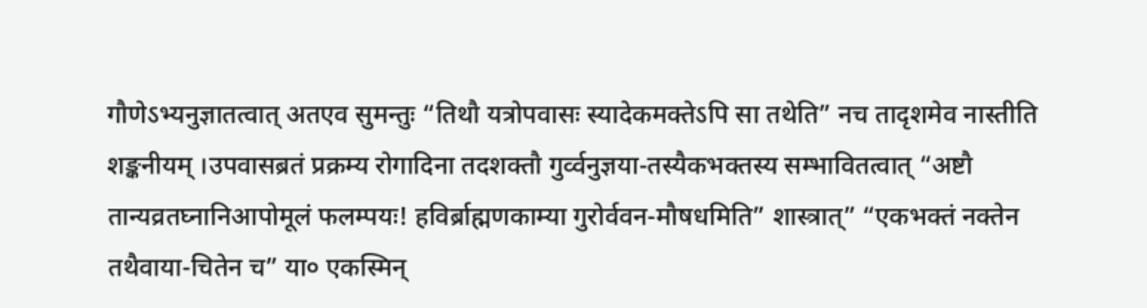गौणेऽभ्यनुज्ञातत्वात् अतएव सुमन्तुः “तिथौ यत्रोपवासः स्यादेकमक्तेऽपि सा तथेति” नच तादृशमेव नास्तीति शङ्कनीयम् ।उपवासब्रतं प्रक्रम्य रोगादिना तदशक्तौ गुर्व्वनुज्ञया-तस्यैकभक्तस्य सम्भावितत्वात् “अष्टौ तान्यव्रतघ्नानिआपोमूलं फलम्पयः! हविर्ब्राह्मणकाम्या गुरोर्ववन-मौषधमिति” शास्त्रात्” “एकभक्तं नक्तेन तथैवाया-चितेन च” या० एकस्मिन्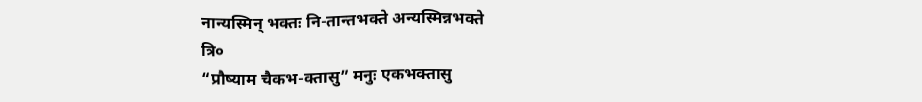नान्यस्मिन् भक्तः नि-तान्तभक्ते अन्यस्मिन्नभक्ते
त्रि०
“प्रौष्याम चैकभ-क्तासु” मनुः एकभक्तासु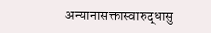अन्यानासक्तास्वारुद्धासु